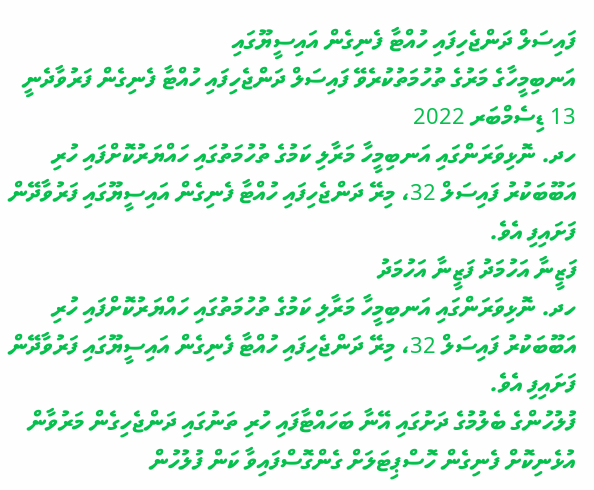ފައިސަލް ދަންޖެހިފައި ހުއްޓާ ފެނިގެން އައިސީޔޫގައި
އަނބިމީހާގެ މަރުގެ ތުހުމަތުކުރެވޭ ފައިސަލް ދަންޖެހިފައި ހުއްޓާ ފެނިގެން ފަރުވާދެނީ
13 ޑިސެމްބަރ 2022
ހދ. ނޮޅިވަރަންގައި އަނބިމީހާ މަރާލި ކަމުގެ ތުހުމަތުގައި ހައްޔަރުކޮށްފައި ހުރި އަބޫބަކުރު ފައިސަލް 32، މިރޭ ދަންޖެހިފައި ހުއްޓާ ފެނިގެން އައިސީޔޫގައި ފަރުވާދޭން ފަށައިފި އެވެ.
ފަޒީނާ އަހުމަދު ފަޒީނާ އަހުމަދު
ހދ. ނޮޅިވަރަންގައި އަނބިމީހާ މަރާލި ކަމުގެ ތުހުމަތުގައި ހައްޔަރުކޮށްފައި ހުރި އަބޫބަކުރު ފައިސަލް 32، މިރޭ ދަންޖެހިފައި ހުއްޓާ ފެނިގެން އައިސީޔޫގައި ފަރުވާދޭން ފަށައިފި އެވެ.
ފުލުހުންގެ ބެލުމުގެ ދަށުގައި އޭނާ ބަހައްޓާފައި ހުރި ތަނުގައި ދަންޖެހިގެން މަރުވާން އުޅެނިކޮށް ފެނިގެން ހޮސްޕިޓަލަށް ގެންގޮސްފައިވާ ކަން ފުލުހުން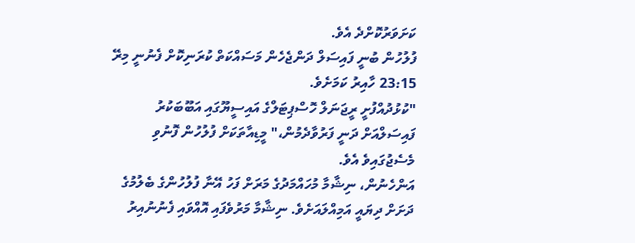ކަށަވަރުކޮށްދެ އެވެ.
ފުލުހުން ބުނީ ފައިސަލް ދަންޖެހެން މަސައްކަތް ކުރަނިކޮށް ފެނުނީ މިރޭ 23:15 ހާއިރު ކަމަށެވެ.
"ކުޅުދުއްފުށީ ރީޖަނަލް ހޮސްޕިޓަލްގެ އައިސީޔޫގައި އަބޫބަކުރު ފައިސަލްއަށް ދަނީ ފަރުވާދެމުން،" މީޑިއާތަކަށް ފުލުހުން ފޮނުވި މެސެޖުގައިވެ އެވެ.
އަންހެނުން، ނިޝާމާ މުހައްމަދުގެ މަރަށް ފަހު އޭނާ ފުލުހުންގެ ބެލުމުގެ ދަށަށް ދިޔައީ އަމިއްލައަށެވެ. ނިޝާމާ މަރުވެފައި އޮއްވައި ފެނުނުއިރު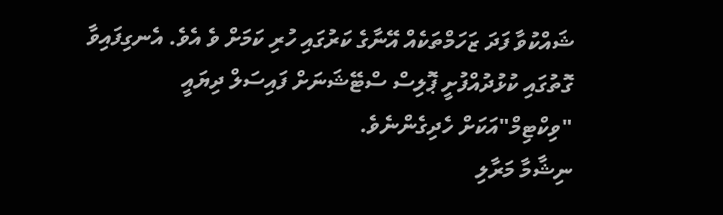ޝައްކުވާ ފަދަ ޒަހަމްތަކެއް އޭނާގެ ކަރުގައި ހުރި ކަމަށް ވެ އެވެ. އެނގިފައިވާ ގޮތުގައި ކުޅުދުއްފުށީ ޕޮލިސް ސްޓޭޝަނަށް ފައިސަލް ދިޔައީ "ވިކްޓިމް"އަކަށް ހެދިގެންނެވެ.
ނިޝާމާ މަރާލި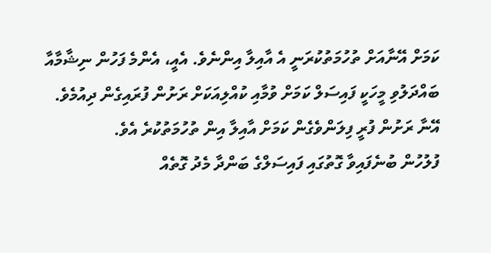ކަމަށް އޭނާއަށް ތުހުމަތުކުރަނީ އެ އާއިލާ އިންނެވެ. އެއީ، އެންމެ ފަހުން ނިޝާމާއާ ބައްދަލުވި މީހަކީ ފައިސަލް ކަމަށް ވުމާއި ކުއްލިއަކަށް ރަށުން ފުރައިގެން ދިއުމެވެ.
އޭނާ ރަށުން ފުރީ ފިލަންވެގެން ކަމަށް އާއިލާ އިން ތުހުމަތުކުރެ އެވެ.
ފުލުހުން ބުނެފައިވާ ގޮތުގައި ފައިސަލްގެ ބަންދާ މެދު ގޮތެއް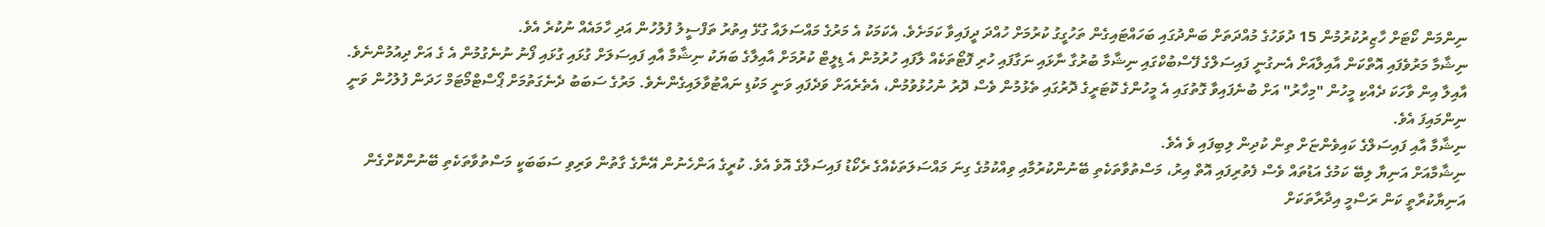ނިންމަން ކޯޓަށް ހާޒިރުކުރުމުން 15 ދުވަހުގެ މުއްދަތަށް ބަންދުގައި ބަހައްޓައިގެން ތަހުގީގު ކުރުމަށް ހުއްދަ ދީފައިވާ ކަމަށެވެ. އެކަމަކު އެ މަރުގެ މައްސަލައާ ގުޅޭ އިތުރު ތަފްސީލު ފުލުހުން އަދި ހާމައެއް ނުކުރެ އެވެ.
ނިޝާމާ މަރުވެފައި އޮތްކަން އާއިލާއަށް އެނގުނީ ފައިސަލްގެ ފޭސްބުކްގައި ނިޝާމާ ބުރުގާ ނާޅައި ނަގާފައި ހުރި ފޮޓޯތަކެއް ލާފައި ހުރުމުން އެ ޑިލީޓް ކުރުމަށް އާއިލާގެ ބަޔަކު ނިޝާމާ އާއި ފައިސަލަށް ގުޅައި ގުޅައި ފޯނު ނުނެގުމުން އެ ގެ އަށް ދިއުމުންނެވެ.
އާއިލާ އިން ވާހަކަ ދެއްކި މީހުން "މިހާރު" އަށް ބުނެފައިވާ ގޮތުގައި އެ މީހުންގެ ކޮޓަރީގެ ދޮރުގައި ތެޅުމުން ވެސް ދޮރު ނުހުޅުވުމުން، އެތެރެއަށް ވަދެފައި ވަނީ މަކުޑި ނައްޓުވާލައިގެންނެވެ. މަރުގެ ސަބަބު ދެނެގަތުމަށް ޕޯސްޓްމޯޓަމް ހަދަން ފުލުހުން ވަނީ ނިންމައިފަ އެވެ.
ނިޝާމާ އާއި ފައިސަލްގެ ކައިވެންޏަށް ތިން ކުދިން ލިބިފައި ވެ އެވެ.
ނިޝާމާއަށް އަނިޔާ ލިބޭ ކަމުގެ އަޑުތައް ވެސް ފެތުރިފައި އޮތް އިރު، މަސްތުވާތަކެތި ބޭނުންކުރުމާއި ވިއްކުމުގެ ގިނަ މައްސަލަތަކެއްގެ ރެކޯޑު ފައިސަލްގެ އޮވެ އެވެ. ކުރީގެ އަންހެނުން އޭނާގެ ގާތުން ވަރިވި ސަބަބަކީ މަސްތުވާތަކެތި ބޭނުންކޮށްގެން އަނިޔާކުރާތީ ކަން ރަސްމީ އިދާރާތަކަށް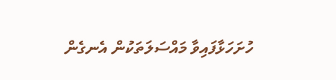ހުށަހަޅާފައިވާ މައްސަލަތަކުން އެނގެން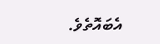އެބައޮތެވެ.